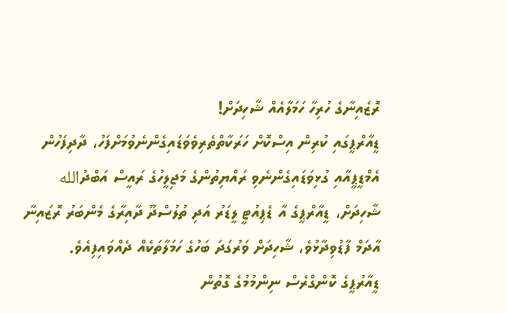ރޮޒެއިނާގެ ހުރިހާ ހަމަލާއެއް ޝާހިދަށް!
ޑީއާރްޕީގައި ކުރިން އިސްކޮށް ހަރަކާތްތެރިވެވަޑައިގެންނެވުމަށްފަހު، ދާދިފަހުން އެމްޑީޕީއާއި ގުޅިވަޑައިގެންނެވި ރައްޔިތުންގެ މަޖިލީހުގެ ރައީސް އަބްދުالله ޝާހިދަށް، ޑީއާރްޕީގެ އާ ޑެޕިއުޓީ ލީޑަރު އަދި ތުލުސްދޫ ދާއިރާގެ މެންބަރު ރޮޒައިނާ އާދަމް ފާޑުވިދާޅުވެ، ޝާހިދަށް ވަރުގަދަ ބަހުގެ ހަމަލާތަކެއް ދެއްވައިފިއެވެ.
ޑީއާރުޕީގެ ކޮންގްރެސް ނިންމުމުގެ ގޮތުން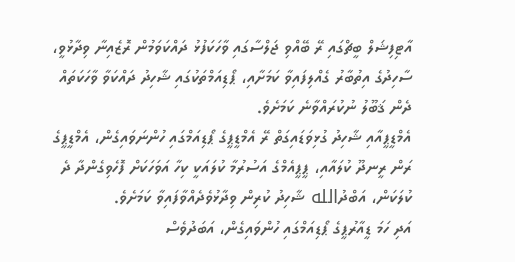އާޓިފިޝަލް ބީޗްގައި ރޭ ބޭއްވި ޖަލްސާގައި ވާހަކަފުޅު ދައްކަވަމުން ރޮޒެއިނާ ވިދާޅުވީ، ސާހިދުގެ އިތުބާރު ގެއްލިފައިވާ ކަމަށާއި، ޕޯޑިއަމްތަކުގައި ޝާހިދު ދައްކަވާ ވާހަކަތައް ދެން ޤަބޫލު ނުކުރައްވާނެ ކަމަށެވެ.
އެމްޑީޕީއާއި ޝާހިދު ގުޅިވަޑައިގަތް ރޭ އެމްޑީޕީގެ ޕޯޑިއަމްގައި ހުންނަވައިގެން، އެމްޑީޕީގެ ރަން ރީނދޫ ކުލައާއި، ޕީޕީއެމްގެ އަސުރުމާ ކުލައަކީ ކިހާ އަވަހަކަށް ފޮހެވިގެންދާ ދެ ކުލަކަން، އަބްދުالله ޝާހިދު ކުރިން ވިދާޅުވެދެއްވާފައިވާ ކަމަށެވެ.
އަދި ހަމަ ޑީއާރުޕީގެ ޕޯޑިއަމްގައި ހުންވައިގެން، އަބަދުވެސް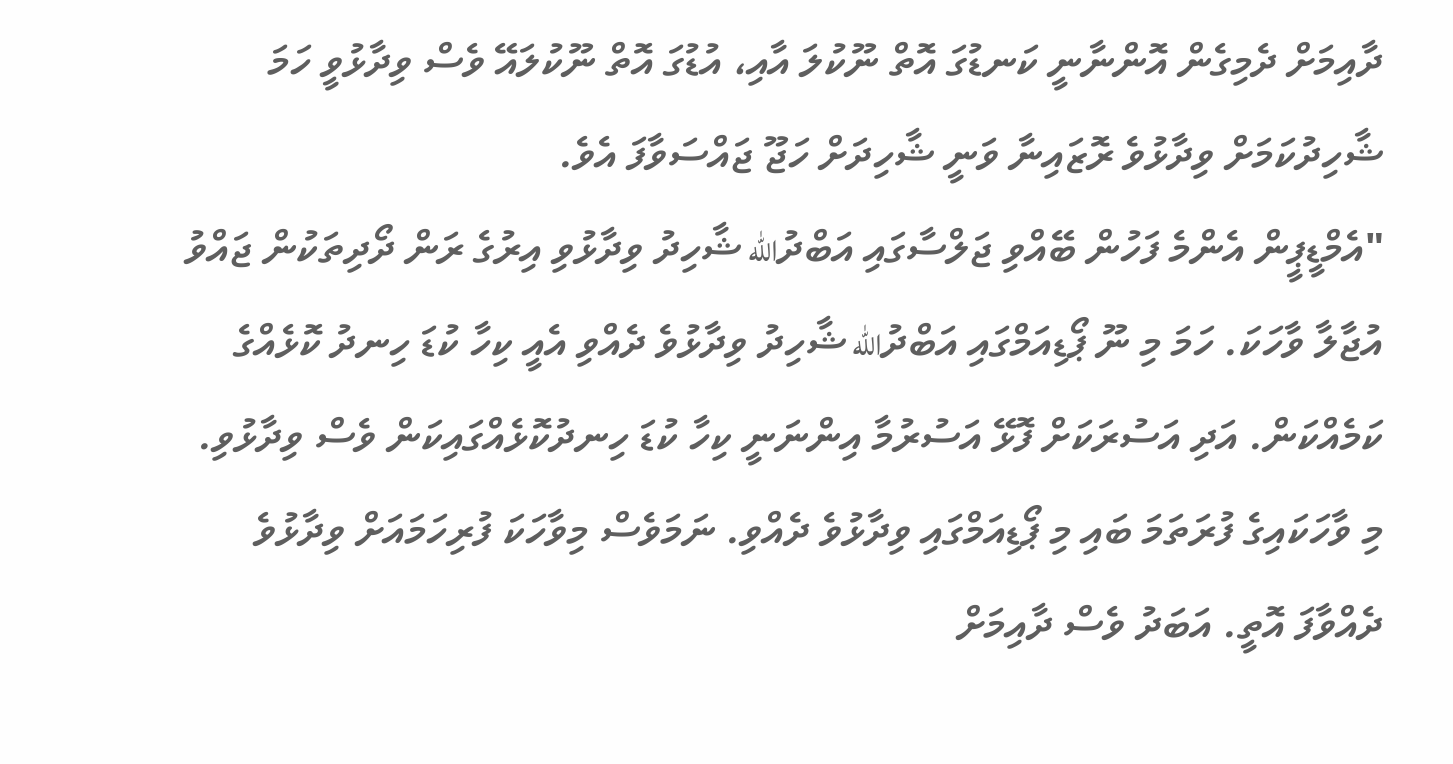ދާއިމަށް ދެމިގެން އޮންނާނީ ކަނޑުގަ އޮތް ނޫކުލަ އާއި، އުޑުގަ އޮތް ނޫކުލައޭ ވެސް ވިދާޅުވީ ހަމަ ޝާހިދުކަމަށް ވިދާޅުވެ ރޮޒައިނާ ވަނީ ޝާހިދަށް ހަޖޫ ޖައްސަވާފަ އެވެ.
"އެމްޑީޕީން އެންމެ ފަހުން ބޭއްވި ޖަލްސާގައި އަބްދުالله ޝާހިދު ވިދާޅުވި އިރުގެ ރަން ދޯދިތަކުން ޖައްވު އުޖާލާ ވާހަކަ. ހަމަ މި ނޫ ޕޯޑިއަމްގައި އަބްދުالله ޝާހިދު ވިދާޅުވެ ދެއްވި އެއީ ކިހާ ކުޑަ ހިނދު ކޮޅެއްގެ ކަމެއްކަން. އަދި އަސުރަކަށް ފޮޅޭ އަސުރުމާ އިންނަނީ ކިހާ ކުޑަ ހިނދުކޮޅެއްގައިކަން ވެސް ވިދާޅުވި. މި ވާހަކައިގެ ފުރަތަމަ ބައި މި ޕޯޑިއަމްގައި ވިދާޅުވެ ދެއްވި. ނަމަވެސް މިވާހަކަ ފުރިހަމައަށް ވިދާޅުވެ ދެއްވާފަ އޮތީ. އަބަދު ވެސް ދާއިމަށް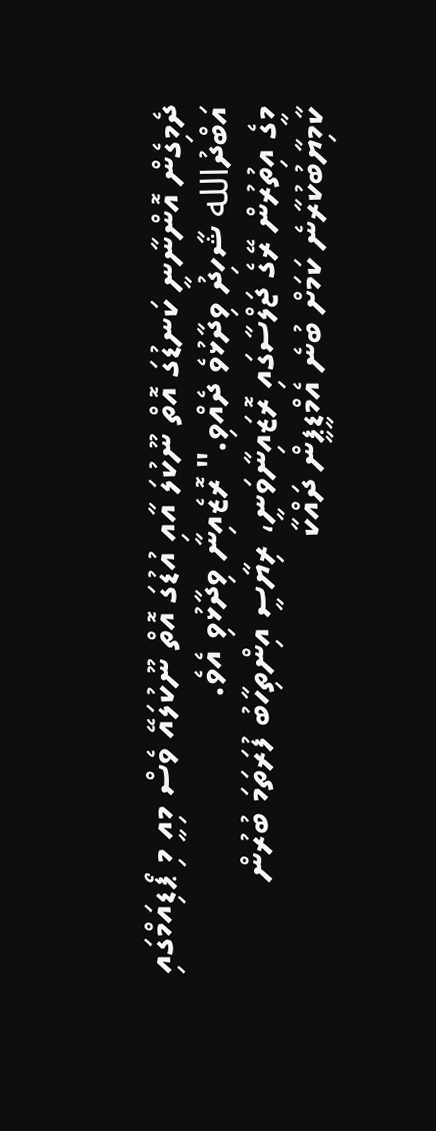ދެމިގެން އޮންނާނީ ކަނޑުގަ އޮތް ނޫކުލަ އާއި އުޑުގަ އޮތް ނޫކުލައޭ ވެސް މިއީ މި ޕޯޑިއަމްގައި އަބްދުالله ޝާހިދު ވިދާޅުވެ ދެއްވި." ރޮޒެއިނާ ވިދާޅުވި އެވެ.
މީގެ އިތުރުން ރޭގެ ޖަލްސާގައި ރޮޒައިނާވަނީ، ރިޔާސީ އިންތިހާބު ފުރަތަމަ ބުރުން ކާމިޔާބުކުރާނެ ކަމަށް ބުނެ އެމްޑީޕީން ދައްކާ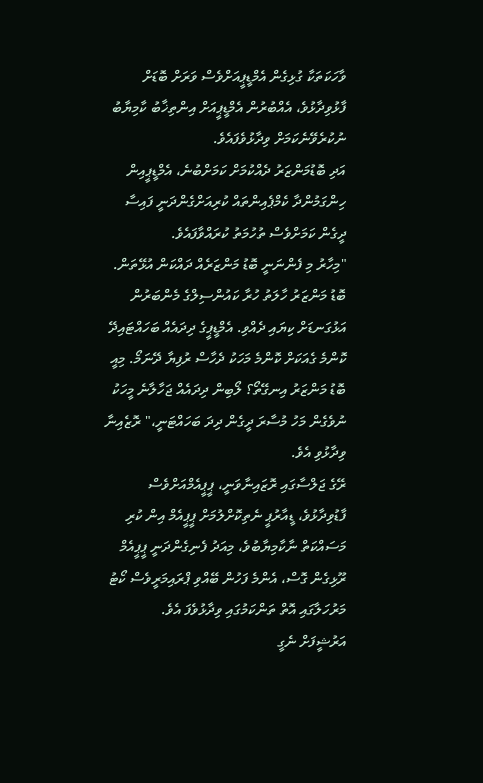ވާހަކަތަކާ ގުޅިގެން އެމްޑީޕީއަށްވެސް ވަރަށް ބޮޑަށް ފާޅުވިދާޅުވެ، އެއްބުރުން އެމްޑީޕީއަށް އިންތިޚާބު ކާމިޔާބު ނުކުރެވޭނެކަމަށް ވިދާޅުވެފައެވެ.
އަދި ބޮޑުމަންޒަރު ދެއްކުމަށް ކަމަށްބުނެ، އެމްޑީޕީއިން ހިންގަމުންދާ ކެމްޕެއިންތައް ކުރިއަށްގެންދަނީ ފައިސާ ދީގެން ކަމަށްވެސް ތުހުމަތު ކުރައްވާފައެވެ.
"މިހާރު މި ފެންނަނީ ބޮޑު މަންޒަރެއް ދައްކަން އުޅޭތަން. ބޮޑު މަންޒަރު ހާލަތު ހުރާ ކައުންސިލްގެ މެންބަރުން އަޅުގަނޑަށް ކިޔައި ދެއްވި. އެމްޑީޕީގެ ދިދައެއް ބަހައްޓައިދޭ ކޮންމެ ގެއަކަށް ކޮންމެ މަހަކު ދެހާސް ރުފިޔާ ދޭނަމޯ. މިއީ ބޮޑު މަންޒަރު އިނގޭތޯ؟ ލޯބިން ދިދައެއް ޖަހާލާނެ މީހަކު ނުވެގެން މަހު މުސާރަ ދީގެން ދިދަ ބަހައްޓަނީ،" ރޮޒެއިނާ ވިދާޅުވި އެވެ.
ރޭގެ ޖަލްސާގައި ރޮޒައިނާވަނީ، ޕީޕީއެމްއަށްވެސް ފާޑުވިދާޅުވެ، ޑީއާރުޕީ ނެތިކޮށްލުމަށް ޕީޕީއެމް އިން ކުރި މަސައްކަތް ނާކާމިޔާބުވެ، މިއަދު ފެނިގެންދަނީ ޕީޕީއެމް ރޫޅިގެން ގޮސް، އެންމެ ފަހުން ބޭއްވި ޕްރައިމަރީވެސް ކޯޓު މަރުހަލާގައި އޮތް ތަންކަމުގައި ވިދާޅުވެފަ އެވެ.
އަރުޝީފަށް ނެގީ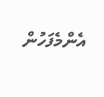އެންމެފަހުން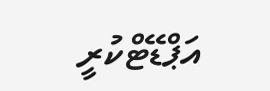އަޕްޑޭޓްކުރީ